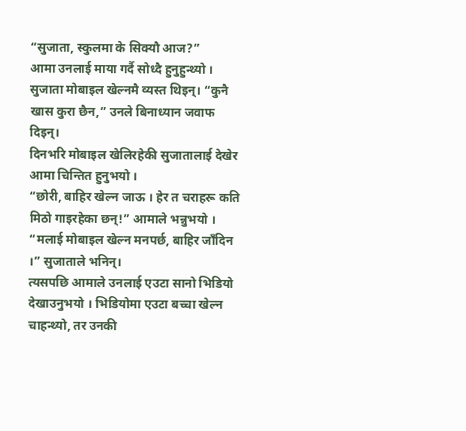“सुजाता, स्कुलमा के सिक्यौ आज?”
आमा उनलाई माया गर्दै सोध्दै हुनुहुन्थ्यो ।
सुजाता मोबाइल खेल्नमै व्यस्त थिइन्। “कुनै खास कुरा छैन,” उनले बिनाध्यान जवाफ दिइन्।
दिनभरि मोबाइल खेलिरहेकी सुजातालाई देखेर आमा चिन्तित हुनुभयो ।
“छोरी, बाहिर खेल्न जाऊ । हेर त चराहरू कति मिठो गाइरहेका छन्!” आमाले भन्नुभयो ।
“मलाई मोबाइल खेल्न मनपर्छ, बाहिर जाँदिन ।” सुजाताले भनिन्।
त्यसपछि आमाले उनलाई एउटा सानो भिडियो देखाउनुभयो । भिडियोमा एउटा बच्चा खेल्न चाहन्थ्यो, तर उनकी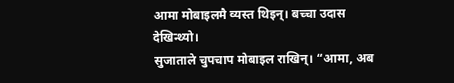आमा मोबाइलमै व्यस्त थिइन्। बच्चा उदास देखिन्थ्यो।
सुजाताले चुपचाप मोबाइल राखिन्। “आमा, अब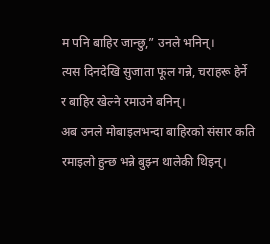म पनि बाहिर जान्छु,” उनले भनिन्।
त्यस दिनदेखि सुजाता फूल गन्ने, चराहरू हेर्ने र बाहिर खेल्ने रमाउने बनिन्।
अब उनले मोबाइलभन्दा बाहिरको संसार कति रमाइलो हुन्छ भन्ने बुझ्न थालेकी थिइन्।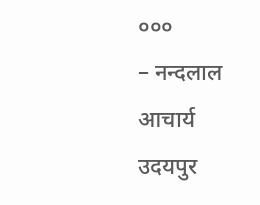०००
– नन्दलाल आचार्य
उदयपुर